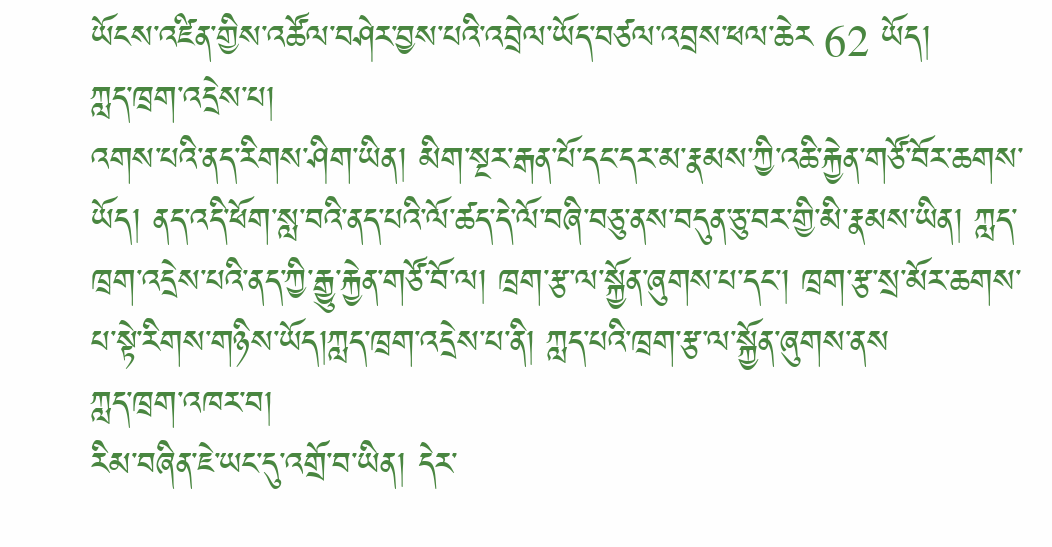ཡོངས་འཛིན་གྱིས་འཚོལ་བཤེར་བྱས་པའི་འབྲེལ་ཡོད་བཙལ་འབྲས་ཕལ་ཆེར 62 ཡོད།
ཀླད་ཁྲག་འདྲེས་པ།
འགས་པའི་ནད་རིགས་ཤིག་ཡིན། མིག་སྔར་རྒན་པོ་དང་དར་མ་རྣམས་ཀྱི་འཆི་རྐྱེན་གཙོ་བོར་ཆགས་ཡོད། ནད་འདི་ཕོག་སླ་བའི་ནད་པའི་ལོ་ཚད་དེ་ལོ་བཞི་བཅུ་ནས་བདུན་ཅུ་བར་གྱི་མི་རྣམས་ཡིན། ཀླད་ཁྲག་འདྲེས་པའི་ནད་ཀྱི་རྒྱུ་རྐྱེན་གཙོ་བོ་ལ། ཁྲག་རྩ་ལ་སྐྱོན་ཞུགས་པ་དང་། ཁྲག་རྩ་སྲ་མོར་ཆགས་པ་སྟེ་རིགས་གཉིས་ཡོད།ཀླད་ཁྲག་འདྲེས་པ་ནི། ཀླད་པའི་ཁྲག་རྩ་ལ་སྐྱོན་ཞུགས་ནས
ཀླད་ཁྲག་འཁར་བ།
རིམ་བཞིན་ཇེ་ཡང་དུ་འགྲོ་བ་ཡིན། དེར་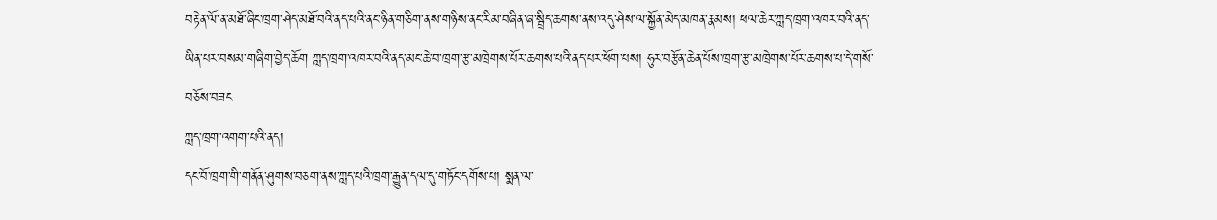བརྟེན་ལོ་ན་མཐོ་ཞིང་ཁྲག་ཤེད་མཐོ་བའི་ནད་པའི་ནང་ཉིན་གཅིག་ནས་གཉིས་ནང་རིམ་བཞིན་ཞ་སྦྲིད་ཆགས་ནས་འདུ་ཤེས་ལ་སྐྱོན་མེད་མཁན་རྣམས། ཕལ་ཆེར་ཀླད་ཁྲག་འཁར་བའི་ནད་ཡིན་པར་བསམ་གཞིག་བྱེད་ཆོག ཀླད་ཁྲག་འཁར་བའི་ནད་མང་ཆེ་བ་ཁྲག་རྩ་མཁྲེགས་པོར་ཆགས་པའི་ནད་པར་ཕོག་པས། ཧུར་བརྩོན་ཆེན་པོས་ཁྲག་རྩ་མཁྲེགས་པོར་ཆགས་པ་དེ་གསོ་བཅོས་བཟང
ཀླད་ཁྲག་འགག་པའི་ནད།
དང་བོ་ཁྲག་གི་གནོན་ཤུགས་བཅག་ནས་ཀླད་པའི་ཁྲག་རྒྱུན་དལ་དུ་གཏོང་དགོས་པ། སྨན་ལ་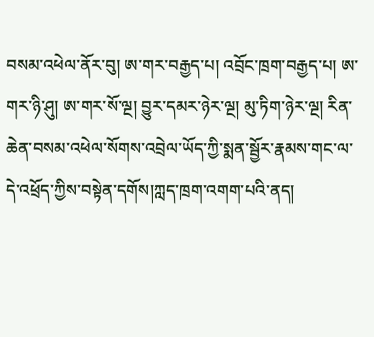བསམ་འཕེལ་ནོར་བུ། ཨ་གར་བརྒྱད་པ། འབྲོང་ཁྲག་བརྒྱད་པ། ཨ་གར་ཉི་ཤུ། ཨ་གར་སོ་ལྔ། བྱུར་དམར་ཉེར་ལྔ། མུ་ཏིག་ཉེར་ལྔ། རིན་ཆེན་བསམ་འཕེལ་སོགས་འབྲེལ་ཡོད་ཀྱི་སྨན་སྦྱོར་རྣམས་གང་ལ་དེ་འཕྲོད་ཀྱིས་བསྟེན་དགོས།ཀླད་ཁྲག་འགག་པའི་ནད།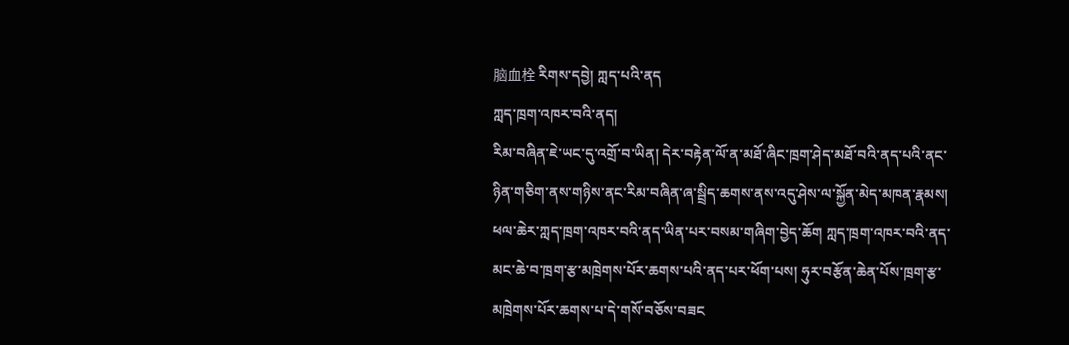脑血栓 རིགས་དབྱེ། ཀླད་པའི་ནད
ཀླད་ཁྲག་འཁར་བའི་ནད།
རིམ་བཞིན་ཇེ་ཡང་དུ་འགྲོ་བ་ཡིན། དེར་བརྟེན་ལོ་ན་མཐོ་ཞིང་ཁྲག་ཤེད་མཐོ་བའི་ནད་པའི་ནང་ཉིན་གཅིག་ནས་གཉིས་ནང་རིམ་བཞིན་ཞ་སྦྲིད་ཆགས་ནས་འདུ་ཤེས་ལ་སྐྱོན་མེད་མཁན་རྣམས། ཕལ་ཆེར་ཀླད་ཁྲག་འཁར་བའི་ནད་ཡིན་པར་བསམ་གཞིག་བྱེད་ཆོག ཀླད་ཁྲག་འཁར་བའི་ནད་མང་ཆེ་བ་ཁྲག་རྩ་མཁྲེགས་པོར་ཆགས་པའི་ནད་པར་ཕོག་པས། ཧུར་བརྩོན་ཆེན་པོས་ཁྲག་རྩ་མཁྲེགས་པོར་ཆགས་པ་དེ་གསོ་བཅོས་བཟང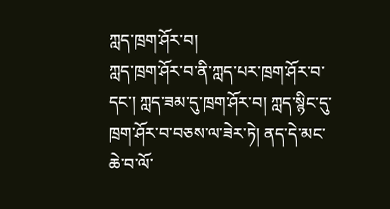ཀླད་ཁྲག་ཤོར་བ།
ཀླད་ཁྲག་ཤོར་བ་ནི་ཀླད་པར་ཁྲག་ཤོར་བ་དང་། ཀླད་ཟམ་དུ་ཁྲག་ཤོར་བ། ཀླད་སྙིང་དུ་ཁྲག་ཤོར་བ་བཅས་ལ་ཟེར་ཏེ། ནད་དེ་མང་ཆེ་བ་ལོ་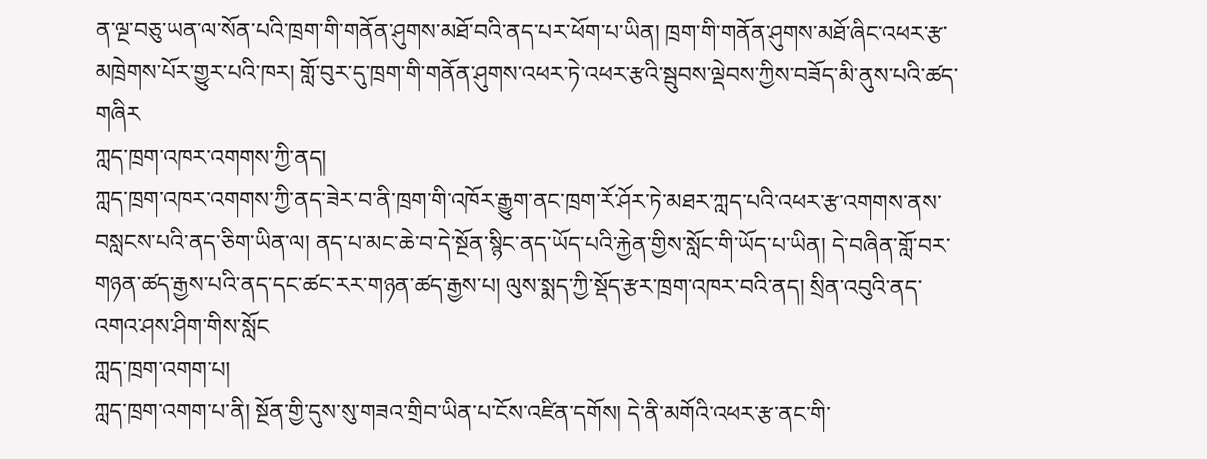ན་ལྔ་བཅུ་ཡན་ལ་སོན་པའི་ཁྲག་གི་གནོན་ཤུགས་མཐོ་བའི་ནད་པར་ཕོག་པ་ཡིན། ཁྲག་གི་གནོན་ཤུགས་མཐོ་ཞིང་འཕར་རྩ་མཁྲེགས་པོར་གྱུར་པའི་ཁར། གློ་བུར་དུ་ཁྲག་གི་གནོན་ཤུགས་འཕར་ཏེ་འཕར་རྩའི་སྦུབས་ལྡེབས་ཀྱིས་བཟོད་མི་ནུས་པའི་ཚད་གཞིར
ཀླད་ཁྲག་འཁར་འགགས་ཀྱི་ནད།
ཀླད་ཁྲག་འཁར་འགགས་ཀྱི་ནད་ཟེར་བ་ནི་ཁྲག་གི་འཁོར་རྒྱུག་ནང་ཁྲག་རོ་ཤོར་ཏེ་མཐར་ཀླད་པའི་འཕར་རྩ་འགགས་ནས་བསླངས་པའི་ནད་ཅིག་ཡིན་ལ། ནད་པ་མང་ཆེ་བ་དེ་སྔོན་སྙིང་ནད་ཡོད་པའི་རྐྱེན་གྱིས་སློང་གི་ཡོད་པ་ཡིན། དེ་བཞིན་གློ་བར་གཉན་ཚད་རྒྱས་པའི་ནད་དང་ཚང་རར་གཉན་ཚད་རྒྱས་པ། ལུས་སྨད་ཀྱི་སྡོད་རྩར་ཁྲག་འཁར་བའི་ནད། སྲིན་འབུའི་ནད་འགའ་ཤས་ཤིག་གིས་སློང
ཀླད་ཁྲག་འགག་པ།
ཀླད་ཁྲག་འགག་པ་ནི། སྔོན་གྱི་དུས་སུ་གཟའ་གྲིབ་ཡིན་པ་ངོས་འཛིན་དགོས། དེ་ནི་མགོའི་འཕར་རྩ་ནང་གི་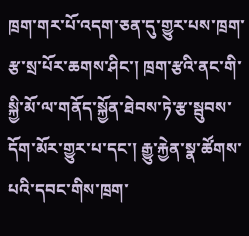ཁྲག་གར་པོ་འདག་ཅན་དུ་གྱུར་པས་ཁྲག་རྩ་སྲ་པོར་ཆགས་ཤིང་། ཁྲག་རྩའི་ནང་གི་སྐྱི་མོ་ལ་གནོད་སྐྱོན་ཐེབས་ཏེ་རྩ་སྦུབས་དོག་མོར་གྱུར་པ་དང་། རྒྱུ་རྐྱེན་སྣ་ཚོགས་པའི་དབང་གིས་ཁྲག་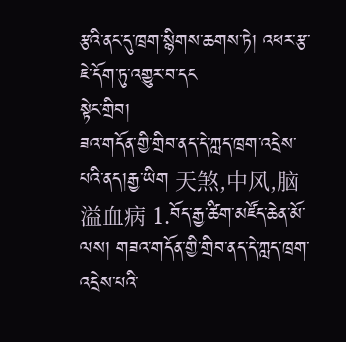རྩའི་ནང་དུ་ཁྲག་སྙིགས་ཆགས་ཏེ། འཕར་རྩ་ཇེ་དོག་ཏུ་འགྱུར་བ་དང
སྟེང་གྲིབ།
ཟའ་གདོན་གྱི་གྲིབ་ནད་དེ་ཀླད་ཁྲག་འདྲེས་པའི་ནད།རྒྱ་ཡིག 天煞,中风,脑溢血病 1.བོད་རྒྱ་ཚིག་མཛོད་ཆེན་མོ་ལས། གཟའ་གདོན་གྱི་གྲིབ་ནད་དེ་ཀླད་ཁྲག་འདྲེས་པའི་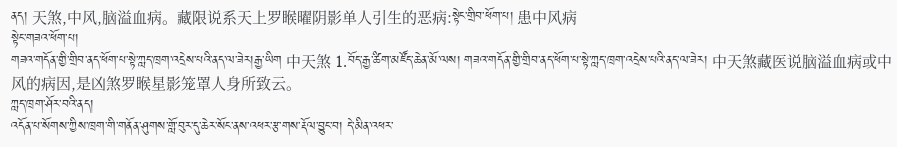ནད། 天煞,中风,脑溢血病。藏限说系天上罗睺曜阴影单人引生的恶病:སྟེང་གྲིབ་ཕོག་པ། 患中风病
སྟེང་གཟའ་ཕོག་པ།
གཟའ་གདོན་གྱི་གྲིབ་ནད་ཕོག་པ་སྟེ་ཀླད་ཁྲག་འདྲེས་པའི་ནད་ལ་ཟེར།རྒྱ་ཡིག 中天煞 1.བོད་རྒྱ་ཚིག་མཛོད་ཆེན་མོ་ལས། གཟའ་གདོན་གྱི་གྲིབ་ནད་ཕོག་པ་སྟེ་ཀླད་ཁྲག་འདྲེས་པའི་ནད་ལ་ཟེར། 中天煞藏医说脑溢血病或中风的病因,是凶煞罗睺星影笼罩人身所致云。
ཀླད་ཁྲག་ཤོར་བའི་ནད།
འདོན་པ་སོགས་ཀྱིས་ཁྲག་གི་གནོན་ཤུགས་གློ་བུར་དུ་ཆེར་སོང་ནས་འཕར་རྩ་གས་རྡོལ་བྱུང་བ། དེ་མིན་འཕར་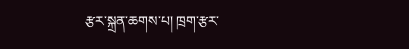རྩར་སྐྲན་ཆགས་པ། ཁྲག་རྩར་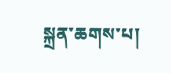སྐྲན་ཆགས་པ།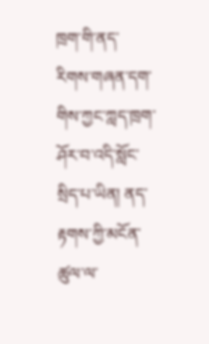ཁྲག་གི་ནད་རིགས་གཞན་དག་གིས་ཀྱང་ཀླད་ཁྲག་ཤོར་བ་འདི་སློང་སྲིད་པ་ཡིན། ནད་རྟགས་ཀྱི་མངོན་ཚུལ་ལ་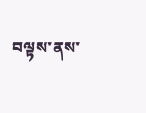བལྟས་ནས་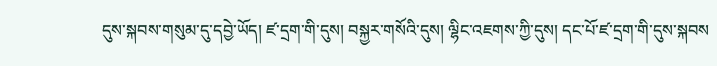དུས་སྐབས་གསུམ་དུ་དབྱེ་ཡོད། ཛ་དྲག་གི་དུས། བསྐྱར་གསོའི་དུས། ལྷིང་འཇགས་ཀྱི་དུས། དང་པོ་ཛ་དྲག་གི་དུས་སྐབས